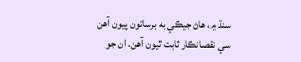سنڌ ۾، هاڻ جيڪي به برساتون پيون آهن سي نقصانڪار ثابت ٿيون آهن. ان جو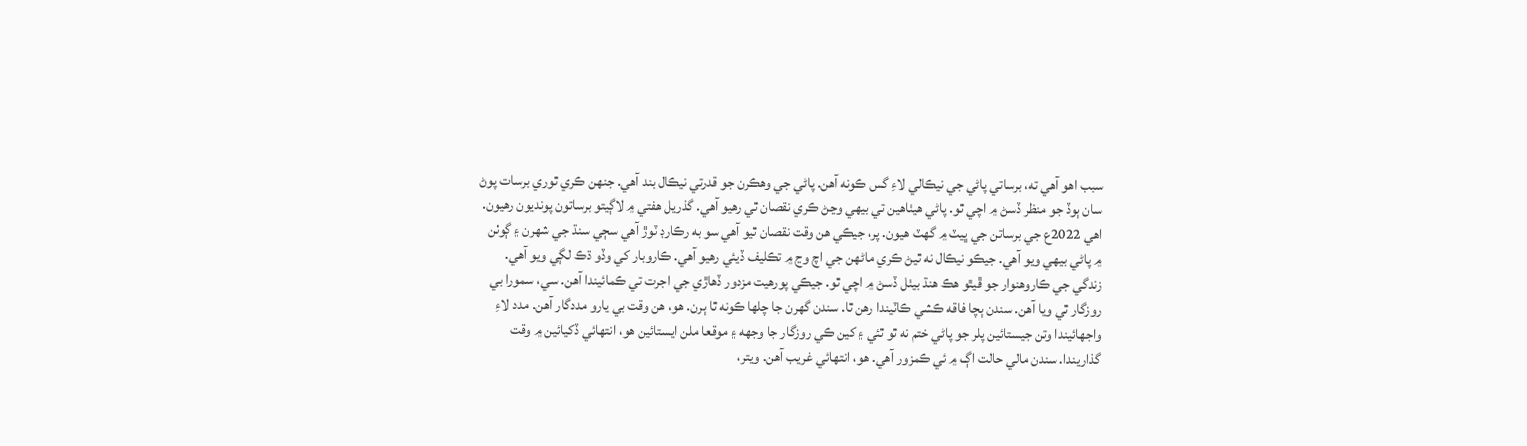سبب اهو آهي ته، برساتي پاڻي جي نيڪالي لاءِ گس ڪونه آهن. پاڻي جي وهڪرن جو قدرتي نيڪال بند آهي. جنهن ڪري ٿوري برسات پوڻ سان ٻوڏ جو منظر ڏسڻ ۾ اچي ٿو. پاڻي هيٺاهين تي بيهي وڃڻ ڪري نقصان ٿي رهيو آهي. گذريل هفتي ۾ لاڳيتو برساتون پونديون رهيون. اهي 2022ع جي برساتن جي ڀيٽ ۾ گھٽ هيون. پر، جيڪي هن وقت نقصان ٿيو آهي سو به رڪارڊ ٽوڙ آهي سڄي سنڌ جي شهرن ۽ ڳوٺن ۾ پاڻي بيهي ويو آهي. جيڪو نيڪال نه ٿيڻ ڪري ماڻهن جي اچ وڃ ۾ تڪليف ڏيئي رهيو آهي. ڪاروبار کي وڏو ڌڪ لڳي ويو آهي. زندگي جي ڪاروهنوار جو ڦيٿو هڪ هنڌ بيٺل ڏسڻ ۾ اچي ٿو. جيڪي پورهيت مزدور ڏهاڙي جي اجرت تي ڪمائيندا آهن. سي، سمورا بي روزگار ٿي ويا آهن. سندن ٻچا فاقه ڪشي ڪاٽيندا رهن ٿا. سندن گھرن جا چلها ڪونه ٿا ٻرن. هو، هن وقت بي يارو مددگار آهن. مدد لاءِ واجهائيندا وتن جيستائين پلر جو پاڻي ختم نه ٿو ٿئي ۽ کين ڪي روزگار جا وجهه ۽ موقعا ملن ايستائين هو، انتهائي ڏکيائين ۾ وقت گذاريندا. سندن مالي حالت اڳ ۾ ئي ڪمزور آهي. هو، انتهائي غريب آهن. ويتر،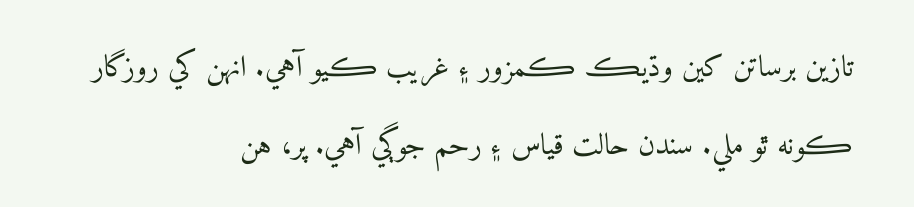تازين برساتن کين وڌيڪ ڪمزور ۽ غريب ڪيو آهي. انهن کي روزگار ڪونه ٿو ملي. سندن حالت قياس ۽ رحم جوڳي آهي. پر، هن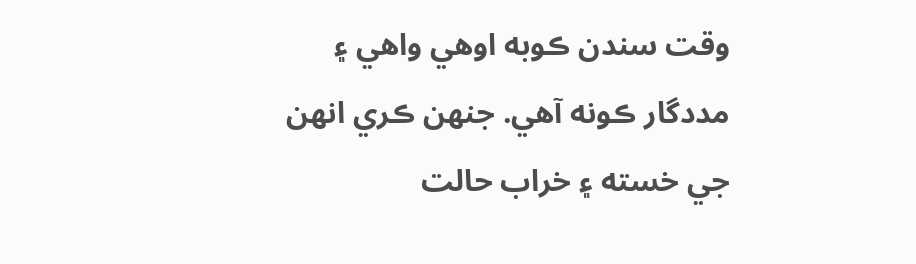وقت سندن ڪوبه اوهي واهي ۽ مددگار ڪونه آهي. جنهن ڪري انهن جي خسته ۽ خراب حالت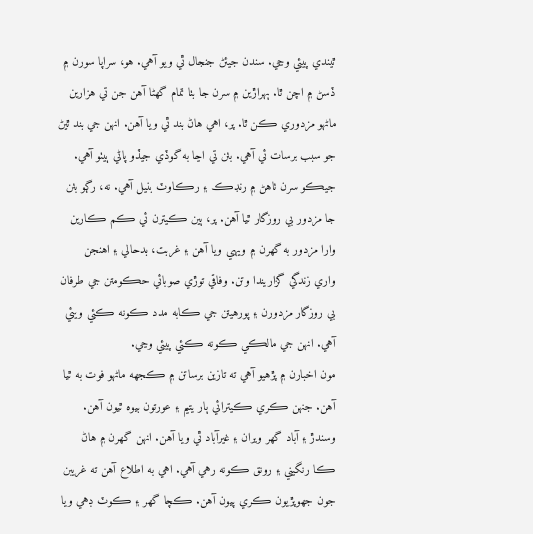ٿيندي پيئي وڃي. سندن جيئڻ جنجال ٿي ويو آهي. هو، سراپا سورن ۾ ڏسڻ ۾ اچن ٿا. ٻهراڙين ۾ سرن جا بٺا تمام گھڻا آهن جن تي هزارين ماڻهو مزدوري ڪن ٿا. پر، اهي هاڻ بند ٿي ويا آهن. انهن جي بند ٿيڻ جو سبب برسات ئي آهي. بٺن تي اڃا به گوڏي جيڏو پاڻي ٻيٺو آهي. جيڪو سرن ٺاهڻ ۾ رنڊڪ ۽ رڪاوٽ بنيل آهي. نه، رڳو بٺن جا مزدور بي روزگار ٿيا آهن. پر، ٻين ڪيترن ئي ڪم ڪارين وارا مزدور به گھرن ۾ ويهي ويا آهن ۽ غربت، بدحالي ۽ اهنجن واري زندگي گزاريندا وتن. وفاقي توڙي صوبائي حڪومتن جي طرفان بي روزگار مزدورن ۽ پورهيتن جي ڪابه مدد ڪونه ڪئي ويئي آهي. انهن جي مالڪي ڪونه ڪئي پيئي وڃي.
مون اخبارن ۾ پڙهيو آهي ته تازين برساتن ۾ ڪجهه ماڻهو فوت به ٿيا آهن. جنهن ڪري ڪيترائي ٻار يتيم ۽ عورتون بيوه ٿيون آهن. وسندڙ ۽ آباد گھر ويران ۽ غيرآباد ٿي ويا آهن. انهن گھرن ۾ هاڻ ڪا رنگيني ۽ رونق ڪونه رهي آهي. اهي به اطلاع آهن ته غريبن جون جهوپڙيون ڪري پيون آهن. ڪچا گھر ۽ ڪوٽ ڊهي ويا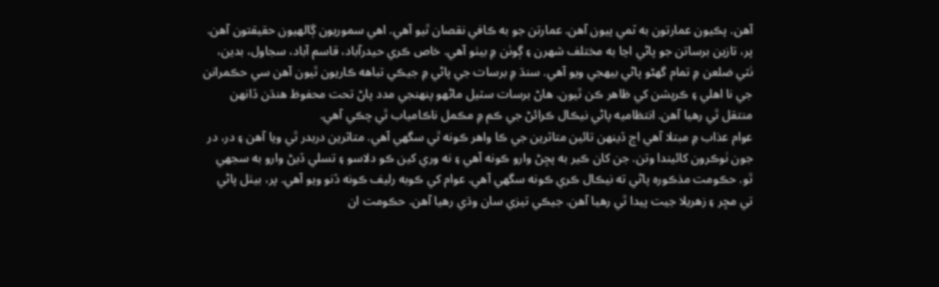آهن. پڪيون عمارتون به ٽمي پيون آهن. عمارتن جو به ڪافي نقصان ٿيو آهي. اهي سموريون ڳالهيون حقيقتون آهن. پر، تازين برساتن جو پاڻي اڃا به مختلف شهرن ۽ ڳوٺن ۾ بيٺو آهي. خاص ڪري حيدرآباد، قاسم آباد، سجاول، بدين، ٺٽي ضلعن ۾ تمام گھڻو پاڻي بيهجي ويو آهي. سنڌ ۾ برسات جي پاڻي ۾ جيڪي تباهه ڪاريون ٿيون آهن سي حڪمرانن جي نا اهلي ۽ ڪرپشن کي ظاهر ڪن ٿيون. هاڻ برسات سٽيل ماڻهو پنهنجي مدد پاڻ تحت محفوظ هنڌن ڏانهن منتقل ٿي رهيا آهن. انتظاميه پاڻي نيڪال ڪرائڻ جي ڪم ۾ مڪمل ناڪامياب ٿي چڪي آهي.
عوام عذاب ۾ مبتلا آهي اڄ ڏينهن تائين متاثرين جي ڪا واهر ڪونه ٿي سگھي آهي. متاثرين دربدر ٿي ويا آهن ۽ در، در جون ٺوڪرون کائيندا وتن. جن کان ڪير به پڇڻ وارو ڪونه آهي ۽ نه وري کين ڪو دلاسو ۽ تسلي ڏيڻ وارو به سجهي ٿو. حڪومت مذڪوره پاڻي ته نيڪال ڪري ڪونه سگھي آهي. عوام کي ڪوبه رليف ڪونه ڏنو ويو آهي. پر، بيٺل پاڻي تي مڇر ۽ زهريلا جيت پيدا ٿي رهيا آهن. جيڪي تيزي سان وڌي رهيا آهن. حڪومت ان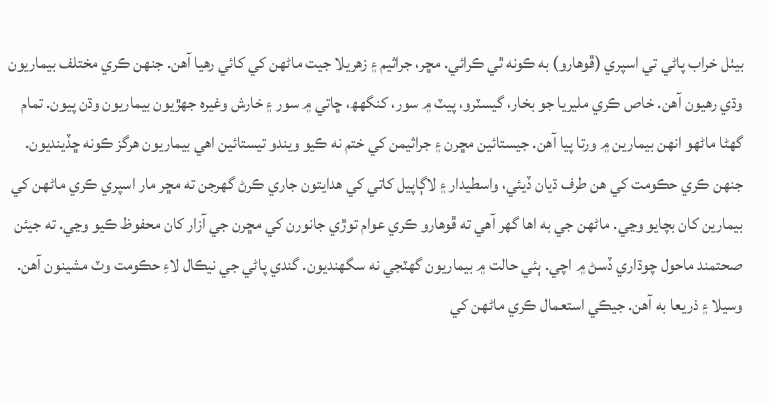بيٺل خراب پاڻي تي اسپري (ڦوهارو) به ڪونه ٿي ڪرائي. مڇر، جراثيم ۽ زهريلا جيت ماڻهن کي کائي رهيا آهن. جنهن ڪري مختلف بيماريون وڌي رهيون آهن. خاص ڪري مليريا جو بخار، گيسٽرو، پيٽ ۾ سور، کنگهھ، ڇاتي ۾ سور ۽ خارش وغيره جهڙيون بيماريون وڌن پيون. تمام گھڻا ماڻهو انهن بيمارين ۾ ورتا پيا آهن. جيستائين مڇرن ۽ جراثيمن کي ختم نه ڪيو ويندو تيستائين اهي بيماريون هرگز ڪونه ڇڏينديون. جنهن ڪري حڪومت کي هن طرف ڌيان ڏيئي، واسطيدار ۽ لاڳاپيل کاتي کي هدايتون جاري ڪرڻ گھرجن ته مڇر مار اسپري ڪري ماڻهن کي بيمارين کان بچايو وڃي. ماڻهن جي به اها گھر آهي ته ڦوهارو ڪري عوام توڙي جانورن کي مڇرن جي آزار کان محفوظ ڪيو وڃي. ته جيئن صحتمند ماحول چوڌاري ڏسڻ ۾ اچي. ٻئي حالت ۾ بيماريون گھٽجي نه سگھنديون. گندي پاڻي جي نيڪال لاءِ حڪومت وٽ مشينون آهن. وسيلا ۽ ذريعا به آهن. جيڪي استعمال ڪري ماڻهن کي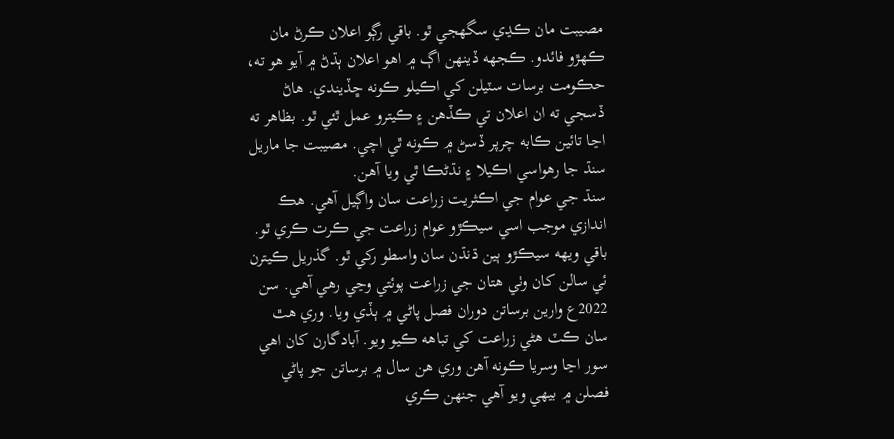مصيبت مان ڪڍي سگھجي ٿو. باقي رڳو اعلان ڪرڻ مان ڪهڙو فائدو. ڪجهه ڏينهن اڳ ۾ اهو اعلان ٻڌڻ ۾ آيو هو ته، حڪومت برسات سٽيلن کي اڪيلو ڪونه ڇڏيندي. هاڻ ڏسجي ته ان اعلان تي ڪڏهن ۽ ڪيترو عمل ٿئي ٿو. بظاهر ته اڃا تائين ڪابه چرپر ڏسڻ ۾ ڪونه ٿي اچي. مصيبت جا ماريل سنڌ جا رهواسي اڪيلا ۽ نڌڻڪا ٿي ويا آهن.
سنڌ جي عوام جي اڪثريت زراعت سان واڳيل آهي. هڪ اندازي موجب اسي سيڪڙو عوام زراعت جي ڪرت ڪري ٿو. باقي ويهه سيڪڙو ٻين ڌنڌن سان واسطو رکي ٿو. گذريل ڪيترن ئي سالن کان وٺي هتان جي زراعت پوئتي وڃي رهي آهي. سن 2022ع وارين برساتن دوران فصل پاڻي ۾ ٻڏي ويا. وري هٿ سان ڪٽ هڻي زراعت کي تباهه ڪيو ويو. آبادگارن کان اهي سور اڃا وسريا ڪونه آهن وري هن سال ۾ برساتن جو پاڻي فصلن ۾ بيهي ويو آهي جنهن ڪري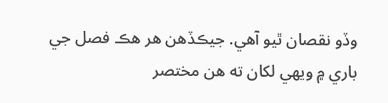وڏو نقصان ٿيو آهي. جيڪڏهن هر هڪ فصل جي باري ۾ ويهي لکان ته هن مختصر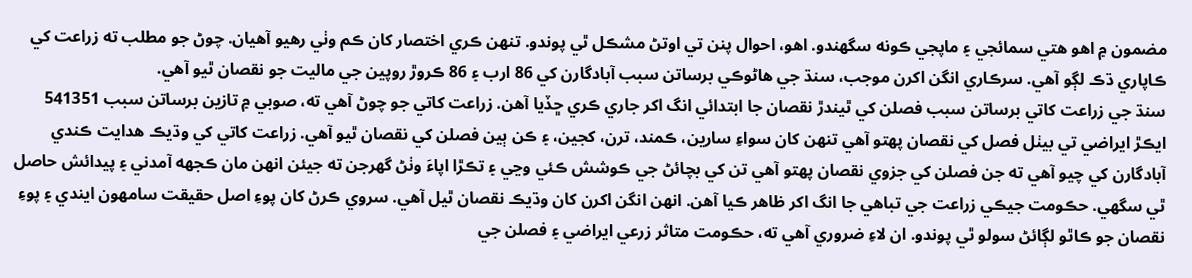مضمون ۾ اهو هتي سمائجي ۽ ماپجي ڪونه سگھندو. اهو، احوال پنن تي اوتڻ مشڪل ٿي پوندو. تنهن ڪري اختصار کان ڪم وٺي رهيو آهيان. چوڻ جو مطلب ته زراعت کي ڪاپاري ڌڪ لڳو آهي. سرڪاري انگن اکرن موجب، سنڌ جي هاڻوڪي برساتن سبب آبادگارن کي 86 ارب ۽ 86 ڪروڙ روپين جي ماليت جو نقصان ٿيو آهي.
سنڌ جي زراعت کاتي برساتن سبب فصلن کي ٿيندڙ نقصان جا ابتدائي انگ اکر جاري ڪري ڇڏيا آهن. زراعت کاتي جو چوڻ آهي ته، صوبي ۾ تازين برساتن سبب 541351 ايڪڙ ايراضي تي بيٺل فصل کي نقصان پهتو آهي تنهن کان سواءِ سارين، ڪمند، ترن، کجين، ۽ ڪن ٻين فصلن کي نقصان ٿيو آهي. زراعت کاتي کي وڌيڪ هدايت ڪندي آبادگارن کي چيو آهي ته جن فصلن کي جزوي نقصان پهتو آهي تن کي بچائڻ جي ڪوشش ڪئي وڃي ۽ تڪڙا اپاءَ وٺڻ گھرجن ته جيئن انهن مان ڪجهه آمدني ۽ پيدائش حاصل ٿي سگھي. حڪومت جيڪي زراعت جي تباهي جا انگ اکر ظاهر ڪيا آهن. انهن انگن اکرن کان وڌيڪ نقصان ٿيل آهي. سروي ڪرڻ کان پوءِ اصل حقيقت سامهون ايندي ۽ پوءِ نقصان جو ڪاٿو لڳائڻ سولو ٿي پوندو. ان لاءِ ضروري آهي ته، حڪومت متاثر زرعي ايراضي ۽ فصلن جي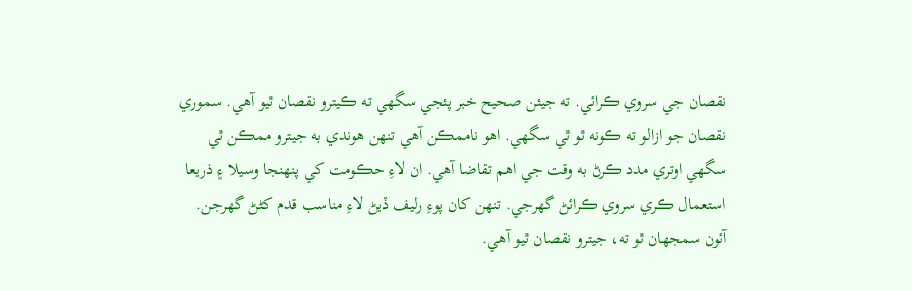نقصان جي سروي ڪرائي. ته جيئن صحيح خبر پئجي سگھي ته ڪيترو نقصان ٿيو آهي. سموري نقصان جو ازالو ته ڪونه ٿو ٿي سگھي. اهو ناممڪن آهي تنهن هوندي به جيترو ممڪن ٿي سگھي اوتري مدد ڪرڻ به وقت جي اهم تقاضا آهي. ان لاءِ حڪومت کي پنهنجا وسيلا ۽ ذريعا استعمال ڪري سروي ڪرائڻ گھرجي. تنهن کان پوءِ رليف ڏيڻ لاءِ مناسب قدم کڻڻ گھرجن. آئون سمجهان ٿو ته، جيترو نقصان ٿيو آهي.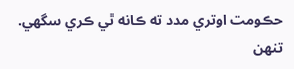حڪومت اوتري مدد ته ڪانه ٿي ڪري سگھي. تنهن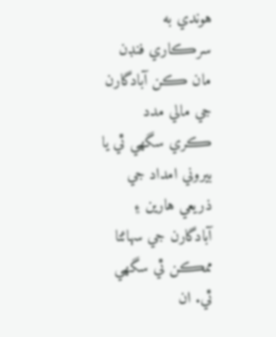هوندي به سرڪاري فنڊن مان ڪن آبادگارن جي مالي مدد ڪري سگھي ٿي يا بيروني امداد جي ذريعي هارين ۽ آبادگارن جي سهائتا ممڪن ٿي سگھي ٿي. ان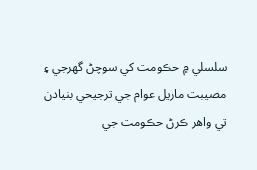سلسلي ۾ حڪومت کي سوچڻ گھرجي ۽ مصيبت ماريل عوام جي ترجيحي بنيادن تي واهر ڪرڻ حڪومت جي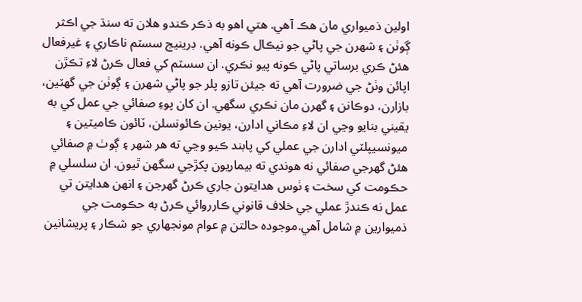اولين ذميواري مان هڪ آهي. هتي اهو به ذڪر ڪندو هلان ته سنڌ جي اڪثر ڳوٺن ۽ شهرن جي پاڻي جو نيڪال ڪونه آهي. ڊرينيج سسٽم ناڪاري ۽ غيرفعال هئڻ ڪري برساتي پاڻي ڪونه پيو نڪري. ان سسٽم کي فعال ڪرڻ لاءِ تڪڙن اپائن وٺڻ جي ضرورت آهي ته جيئن تازو پلر جو پاڻي شهرن ۽ ڳوٺن جي گھٽين، بازارن، دوڪانن ۽ گھرن مان نڪري سگھي. ان کان پوءِ صفائي جي عمل کي به يقيني بنايو وڃي ان لاءِ مڪاني ادارن، يونين ڪائونسلن، ٽائون ڪاميٽين ۽ ميونسيپلٽي ادارن جي عملي کي پابند ڪيو وڃي ته هر شهر ۽ ڳوٺ ۾ صفائي هئڻ گھرجي صفائي نه هوندي ته بيماريون پکڙجي سگھن ٿيون. ان سلسلي ۾ حڪومت کي سخت ۽ ٺوس هدايتون جاري ڪرڻ گھرجن ۽ انهن هدايتن تي عمل نه ڪندڙ عملي جي خلاف قانوني ڪارروائي ڪرڻ به حڪومت جي ذميوارين ۾ شامل آهي.موجوده حالتن ۾ عوام مونجهاري جو شڪار ۽ پريشانين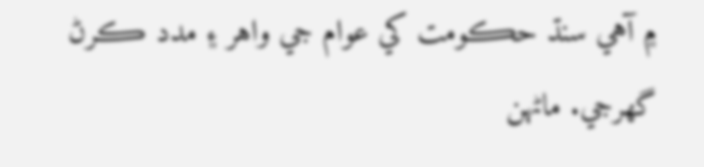۾ آهي سنڌ حڪومت کي عوام جي واهر ۽ مدد ڪرڻ گھرجي. ماڻهن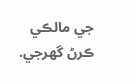جي مالڪي ڪرڻ گھرجي.